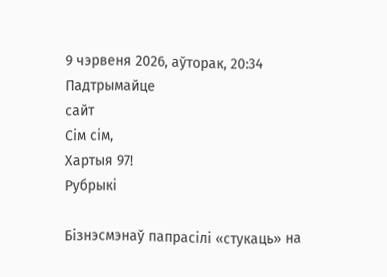9 чэрвеня 2026, aўторак, 20:34
Падтрымайце
сайт
Сім сім,
Хартыя 97!
Рубрыкі

Бізнэсмэнаў папрасілі «стукаць» на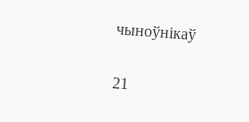чыноўнікаў

21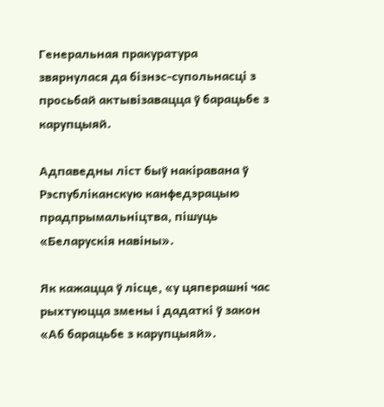Генеральная пракуратура звярнулася да бізнэс-супольнасці з просьбай актывізавацца ў барацьбе з карупцыяй.

Адпаведны ліст быў накіравана ў Рэспубліканскую канфедэрацыю прадпрымальніцтва, пішуць «Беларускія навіны».

Як кажацца ў лісце, «у цяперашні час рыхтуюцца змены і дадаткі ў закон «Аб барацьбе з карупцыяй».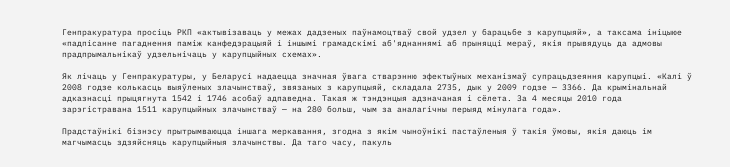Генпракуратура просіць РКП «актывізаваць у межах дадзеных паўнамоцтваў свой удзел у барацьбе з карупцыяй», а таксама ініцыюе «падпісанне пагаднення паміж канфедэрацыяй і іншымі грамадскімі аб'яднаннямі аб прыняцці мераў, якія прывядуць да адмовы прадпрымальнікаў удзельнічаць у карупцыйных схемах».

Як лічаць у Генпракуратуры, у Беларусі надаецца значная ўвага стварэнню эфектыўных механізмаў супрацьдзеяння карупцыі. «Калі ў 2008 годзе колькасць выяўленых злачынстваў, звязаных з карупцыяй, складала 2735, дык у 2009 годзе — 3366. Да крымінальнай адказнасці прыцягнута 1542 і 1746 асобаў адпаведна. Такая ж тэндэнцыя адзначаная і сёлета. За 4 месяцы 2010 года зарэгістравана 1511 карупцыйных злачынстваў — на 280 больш, чым за аналагічны перыяд мінулага года».

Прадстаўнікі бізнэсу прытрымваюцца іншага меркавання, згодна з якім чыноўнікі пастаўленыя ў такія ўмовы, якія даюць ім магчымасць здзяйсняць карупцыйныя злачынствы. Да таго часу, пакуль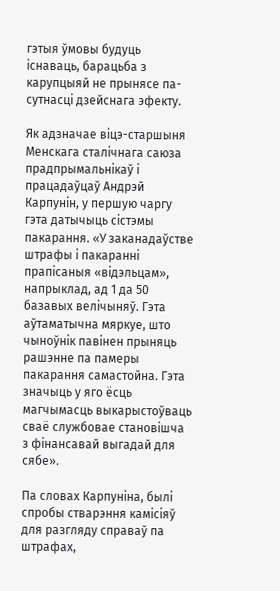гэтыя ўмовы будуць існаваць, барацьба з карупцыяй не прынясе па-сутнасці дзейснага эфекту.

Як адзначае віцэ-старшыня Менскага сталічнага саюза прадпрымальнікаў і працадаўцаў Андрэй Карпунін, у першую чаргу гэта датычыць сістэмы пакарання. «У заканадаўстве штрафы і пакаранні прапісаныя «відэльцам», напрыклад, ад 1 да 50 базавых велічыняў. Гэта аўтаматычна мяркуе, што чыноўнік павінен прыняць рашэнне па памеры пакарання самастойна. Гэта значыць у яго ёсць магчымасць выкарыстоўваць сваё службовае становішча з фінансавай выгадай для сябе».

Па словах Карпуніна, былі спробы стварэння камісіяў для разгляду справаў па штрафах,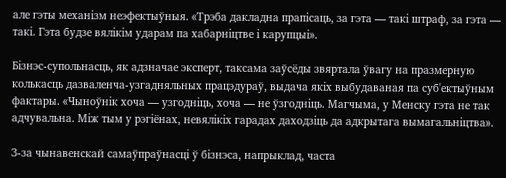але гэты механізм неэфектыўныя. «Трэба дакладна прапісаць, за гэта — такі штраф, за гэта — такі. Гэта будзе вялікім ударам па хабарніцтве і карупцыі».

Бізнэс-супольнасць, як адзначае эксперт, таксама заўсёды звяртала ўвагу на празмерную колькасць дазваленча-узгадняльных працэдураў, выдача якіх выбудаваная па суб'ектыўным фактары. «Чыноўнік хоча — узгодніць, хоча — не ўзгодніць. Магчыма, у Менску гэта не так адчувальна. Між тым у рэгіёнах, невялікіх гарадах даходзіць да адкрытага вымагальніцтва».

З-за чынавенскай самаўпраўнасці ў бізнэса, напрыклад, часта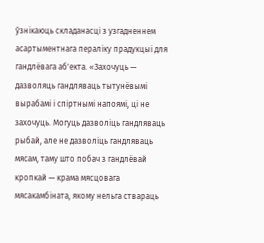ўзнікаюць складанасці з узгадненнем асартыментнага пераліку прадукцыі для гандлёвага аб'екта. «Захочуць — дазволяць гандляваць тытунёвымі вырабамі і спіртнымі напоямі, ці не захочуць. Могуць дазволіць гандляваць рыбай, але не дазволіць гандляваць мясам, таму што побач з гандлёвай кропкай — крама мясцовага мясакамбіната, якому нельга ствараць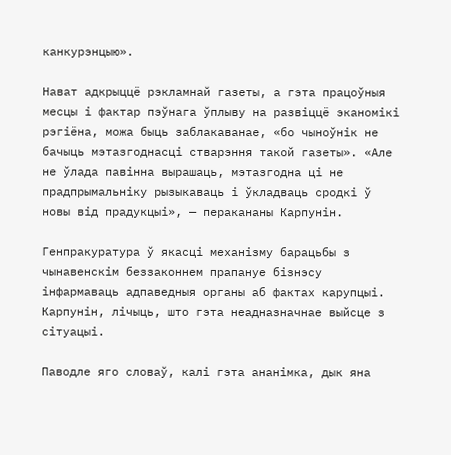канкурэнцыю».

Нават адкрыццё рэкламнай газеты, а гэта працоўныя месцы і фактар пэўнага ўплыву на развіццё эканомікі рэгіёна, можа быць заблакаванае, «бо чыноўнік не бачыць мэтазгоднасці стварэння такой газеты». «Але не ўлада павінна вырашаць, мэтазгодна ці не прадпрымальніку рызыкаваць і ўкладваць сродкі ў новы від прадукцыі», — перакананы Карпунін.

Генпракуратура ў якасці механізму барацьбы з чынавенскім беззаконнем прапануе бізнэсу інфармаваць адпаведныя органы аб фактах карупцыі. Карпунін, лічыць, што гэта неадназначнае выйсце з сітуацыі.

Паводле яго словаў, калі гэта ананімка, дык яна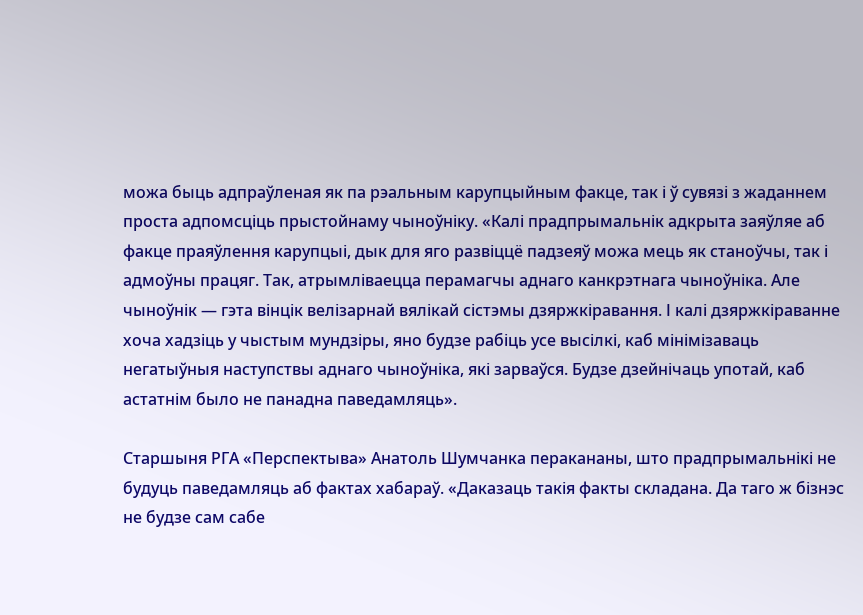можа быць адпраўленая як па рэальным карупцыйным факце, так і ў сувязі з жаданнем проста адпомсціць прыстойнаму чыноўніку. «Калі прадпрымальнік адкрыта заяўляе аб факце праяўлення карупцыі, дык для яго развіццё падзеяў можа мець як станоўчы, так і адмоўны працяг. Так, атрымліваецца перамагчы аднаго канкрэтнага чыноўніка. Але чыноўнік — гэта вінцік велізарнай вялікай сістэмы дзяржкіравання. І калі дзяржкіраванне хоча хадзіць у чыстым мундзіры, яно будзе рабіць усе высілкі, каб мінімізаваць негатыўныя наступствы аднаго чыноўніка, які зарваўся. Будзе дзейнічаць употай, каб астатнім было не панадна паведамляць».

Старшыня РГА «Перспектыва» Анатоль Шумчанка перакананы, што прадпрымальнікі не будуць паведамляць аб фактах хабараў. «Даказаць такія факты складана. Да таго ж бізнэс не будзе сам сабе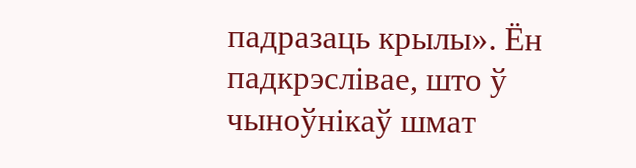падразаць крылы». Ён падкрэслівае, што ў чыноўнікаў шмат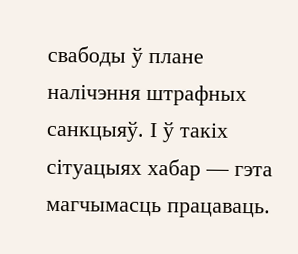свабоды ў плане налічэння штрафных санкцыяў. І ў такіх сітуацыях хабар — гэта магчымасць працаваць.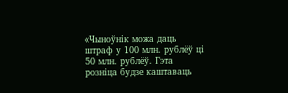«Чыноўнік можа даць штраф у 100 млн. рублёў ці 50 млн. рублёў. Гэта розніца будзе каштаваць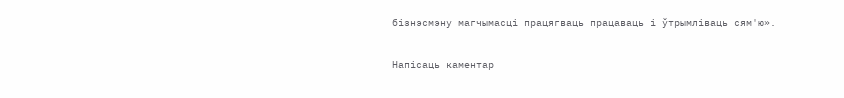бізнэсмэну магчымасці працягваць працаваць і ўтрымліваць сям'ю».

Напісаць каментар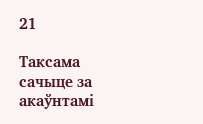21

Таксама сачыце за акаўнтамі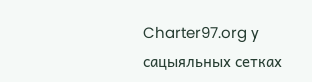Charter97.org у сацыяльных сетках